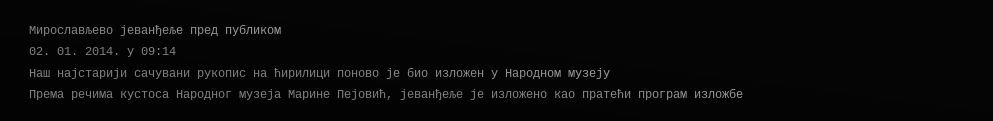Мирослављево јеванђеље пред публиком
02. 01. 2014. у 09:14
Наш најстарији сачувани рукопис на ћирилици поново је био изложен у Народном музеју
Према речима кустоса Народног музеја Марине Пејовић, јеванђеље је изложено као пратећи програм изложбе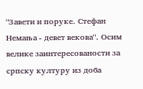"Завети и поруке. Стефан Немања - девет векова". Осим велике заинтересованости за српску културу из доба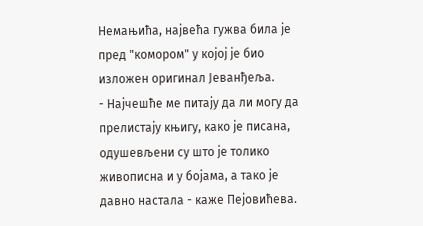Немањића, највећа гужва била је пред "комором" у којој је био изложен оригинал Јеванђеља.
- Најчешће ме питају да ли могу да прелистају књигу, како је писана, одушевљени су што је толико живописна и у бојама, а тако је давно настала - каже Пејовићева.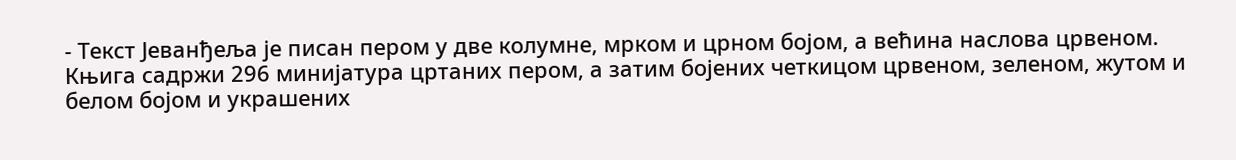- Текст Јеванђеља је писан пером у две колумне, мрком и црном бојом, а већина наслова црвеном. Књига садржи 296 минијатура цртаних пером, а затим бојених четкицом црвеном, зеленом, жутом и белом бојом и украшених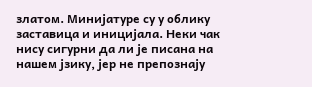златом. Минијатуре су у облику заставица и иницијала. Неки чак нису сигурни да ли је писана на нашем јзику, јер не препознају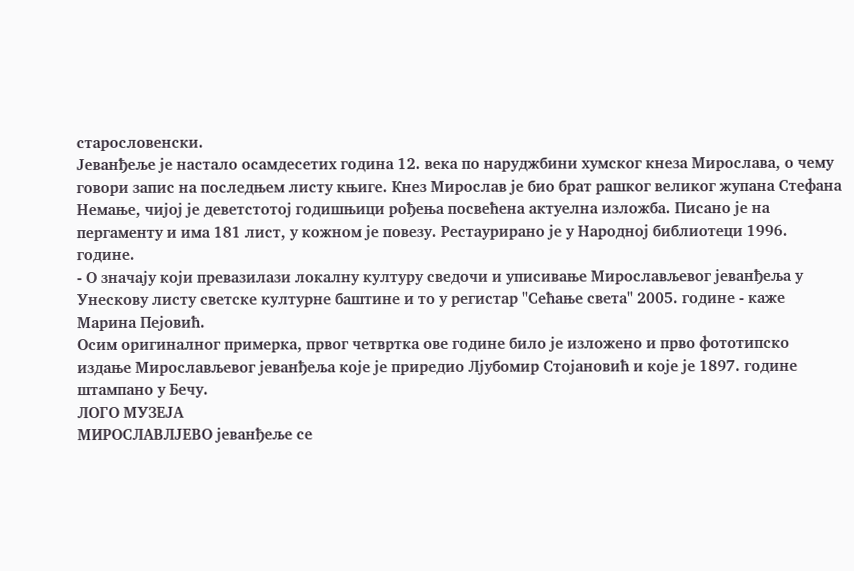старословенски.
Јеванђеље је настало осамдесетих година 12. века по наруджбини хумског кнеза Мирослава, о чему говори запис на последњем листу књиге. Кнез Мирослав је био брат рашког великог жупана Стефана Немање, чијој је деветстотој годишњици рођења посвећена актуелна изложба. Писано је на пергаменту и има 181 лист, у кожном је повезу. Рестаурирано је у Народној библиотеци 1996. године.
- О значају који превазилази локалну културу сведочи и уписивање Мирослављевог јеванђеља у Унескову листу светске културне баштине и то у регистар "Сећање света" 2005. године - каже Марина Пејовић.
Осим оригиналног примерка, првог четвртка ове године било је изложено и прво фототипско издање Мирослављевог јеванђеља које је приредио Лјубомир Стојановић и које је 1897. године штампано у Бечу.
ЛОГО МУЗЕЈА
МИРОСЛАВЛЈЕВО јеванђеље се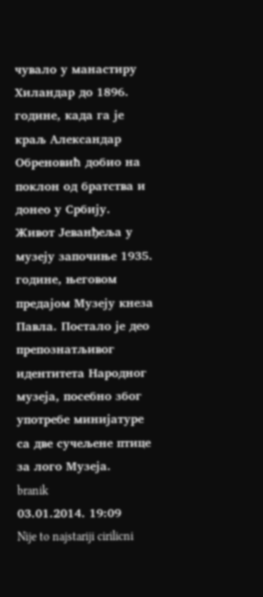чувало у манастиру Хиландар до 1896. године, када га је краљ Александар Обреновић добио на поклон од братства и донео у Србију. Живот Јеванђеља у музеју започиње 1935. године, његовом предајом Музеју кнеза Павла. Постало је део препознатљивог идентитета Народног музеја, посебно због употребе минијатуре са две сучељене птице за лого Музеја.
branik
03.01.2014. 19:09
Nije to najstariji cirilicni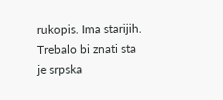rukopis. Ima starijih. Trebalo bi znati sta je srpska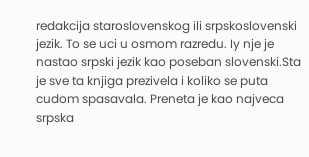redakcija staroslovenskog ili srpskoslovenski jezik. To se uci u osmom razredu. Iy nje je nastao srpski jezik kao poseban slovenski.Sta je sve ta knjiga prezivela i koliko se puta cudom spasavala. Preneta je kao najveca srpska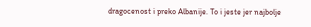dragocenost i preko Albanije. To i jeste jer najbolje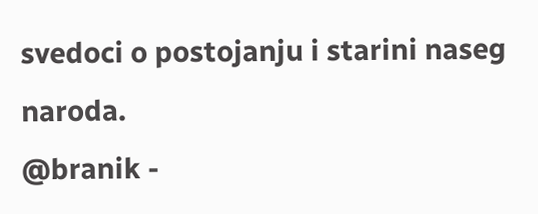svedoci o postojanju i starini naseg naroda.
@branik -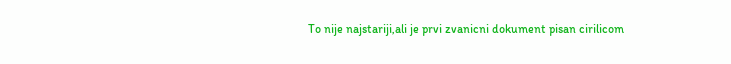To nije najstariji,ali je prvi zvanicni dokument pisan cirilicom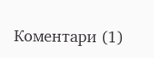Коментари (1)